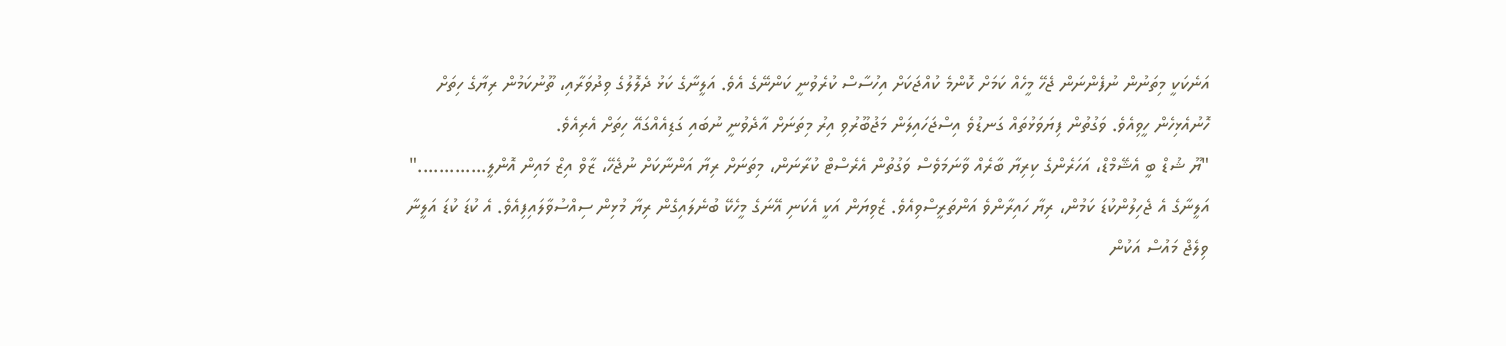އަނެކަކީ މިތަނުން ނުފެންނަން ޖެހޭ މީހެއް ކަމަށް ކޮންމެ ކުއްޖަކަށް އިހުސާސް ކުރެވުނީ ކަންނޭގެ އެވެ. އަލީނާގެ ކަޅު ދެލޮލުގެ ވިދުވަރާއި، ތޫނުކަމުން ރިޔާގެ ހިތަށް ހޮނުއެޅިހެން ހީވިއެވެ. ވަގުތުން ފިޔަވަޅުތައް ގަނޑުވެ އިސްޖަހައިލަން މަޖުބޫރުވި އިރު މިތަނަށް އާދެވުނީ ނުބައި ގަޑިއެއްގައޭ ހިތަށް އެރިއެވެ.
"ޔޫ ޝުޑް ބީ އެޝޭމްޑް، އަހަރެންގެ ކިރިޔާ ބާރެއް ވާނަމަވެސް ވަގުތުން އެރެސްޓް ކުރާނަން، މިތަނަށް ރިޔާ އަންނާކަށް ނުޖެހޭ، ޒާވް އިޒް މައިން އޮންލީ............." އަލީނާގެ އެ ޖެހިލުންކުޑަ ކަމުން، ރިޔާ ހައިރާންވެ އަންތަރީސްވިއެވެ. ޒެވިޔަން އަކީ އެކަނި އޭނަގެ މީހެކޭ ބުނެލައިގެން ރިޔާ މުޅިން ސިއްސުވާލައިފިއެވެ. އެ ކުޑަ ކުޑަ އަލީނާ ވިލެޖް މައުސް އަކުން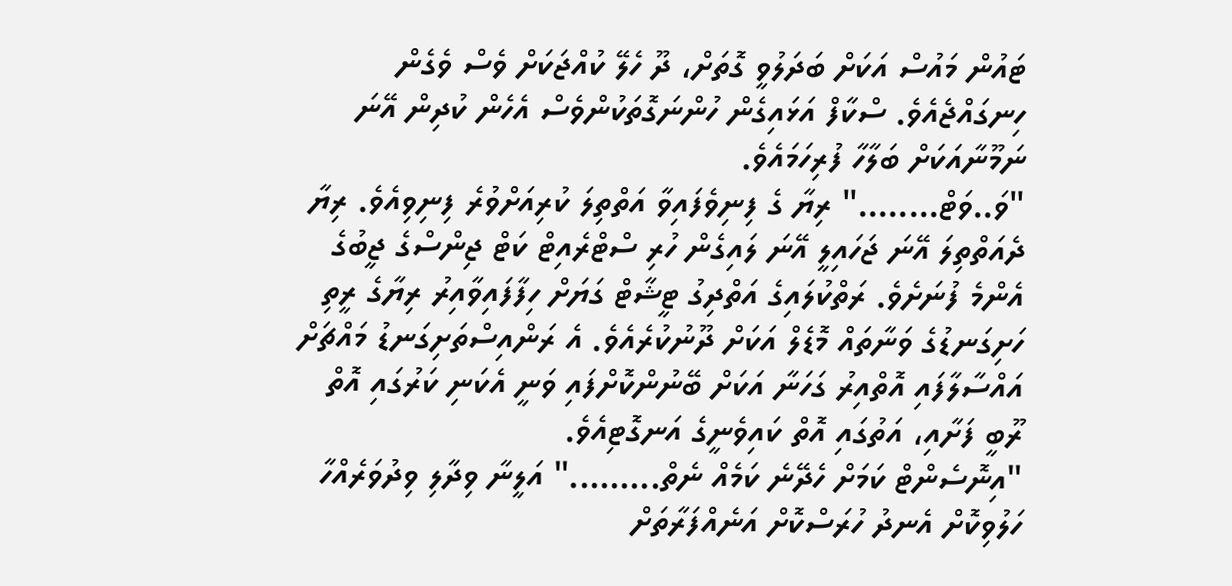ޓައުން މައުސް އަކަށް ބަދަލުވީ ގޮތަށް، ދޫ ހެލޭ ކުއްޖަކަށް ވެސް ވެގެން ހިނގައްޖެއެވެ. ސްކާފް އަޅައިގެން ހުންނަގޮތަކުންވެސް އެހެން ކުދިން އޭނަ ނަމޫނާއަކަށް ބަލާހާ ފުރިހަމައެވެ.
"ވަ..ވަޓް........" ރިޔާ ގެ ފިނިވެފައިވާ އަތްތިލަ ކުރިއަށްވުރެ ފިނިވިއެވެ. ރިޔާ ދެއަތްތިލަ އޭނަ ޖަހައިލީ އޭނަ ލައިގެން ހުރި ސްޓްރެއިޓް ކަޓް ޖިންސްގެ ޖީބުގެ އެންމެ ފުނަށެވެ. ރަތްކުލައިގެ އަތްދިގު ޓީޝާޓް ގަޔަށް ހިފާފައިވާއިރު ރިޔާގެ ރީތި ހަށިގަނޑުގެ ވަނާތައް މޮޑެލް އަކަށް ދޫނުކުރެއެވެ. އެ ރަންއިސްތަށިގަނޑު މައްޗަށް އައްސާލާފައި އޮތްއިރު ގަހަނާ އަކަށް ބޭނުންކޮށްފައި ވަނީ އެކަނި ކަރުގައި އޮތް ރޫބީ ފަށާއި، އަތުގައި އޮތް ކައިވެނީގެ އަނގޮޓިއެވެ.
"އިނޮސެންޓް ކަމަށް ހެދޭނެ ކަމެއް ނެތް........." އަލީނާ ވިދާލި ވިދުވަރެއްހާ ހަލުވިކޮށް އެނދު ހުރަސްކޮށް އަނެއްފަރާތަށް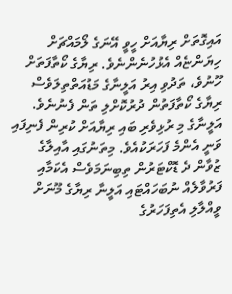އައިގޮތަށް ރިޔާއަށް ހީވީ އޭނަގެ ލޯމައްޗަށް ހިޔަންޏެއް އެޅުހުނެންނެވެ. ރިޔާގެ ކޯތާފަތަށް ހޫނުވެ، ތަދުވި އިރު އަލީނާގެ މަޑުއަތްތިލަވެސް ރިޔާގެ ކޯތާފަތުން ދުރުކޮށްލި ތަން ފެނުނެވެ.
އަލީނާގެ މި ރުޅިވެރި ބައި ރިޔާއަށް ކުރިން ފެނިފައި ވަނީ އެންމެ ފަހަރަކުއެވެ. މިތަނުގައި އާއިލާގެ ޒުވާން ދެ ޑޮކްޓަރުން ތިބިނަމަވެސް އެކަމާއި ފަރުވާލެއް ނުބަހައްޓައި އަލީނާ ރިޔާގެ މޫނަށް ވީއްލާލި އެތިފަހަރުގެ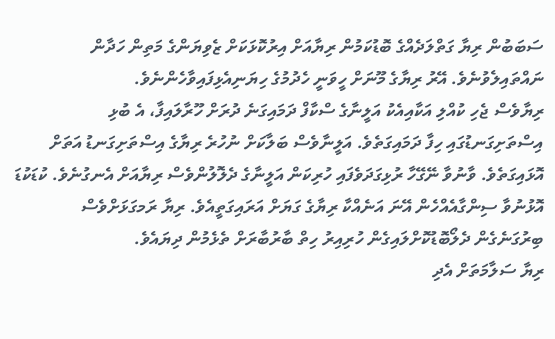ސަބަބުން ރިޔާ ގަތްލަދެއްގެ ބޮޑުކަމުން ރިޔާއަށް އިރުކޮޅަކަށް ޒެވިޔަންގެ މަތިން ހަދާން ނައްތައިލެވުނެވެ. އޭރު ރިޔާގެ މޫނަށް ހީވަނީ ހެދުމުގެ ހިޔަނިއެޅިފައިވާހެންނެވެ.
ރިޔާވެސް ޖެހި ކުއްލި އަކާއިއެކު އަލީނާގެ ސްކާފް ދަމައިގަނެ ދުރަށް ހޫރާލައިފާ، އެ ބުޅި އިސްތަށިގަނޑުގައި ހިފާ ދަމައިގަތެވެ. އަލީނާވެސް ބަލާކަށް ނުހުރެ ރިޔާގެ އިސްތަށިގަނޑު އަތަށް އޮޅައިގަތެވެ. ވާނުވާ ނޭގޭހާ ރުޅިގަދަވެފައި ހުރިކަން އަލީނާގެ ދެލޮލުންވެސް ރިޔާއަށް އެނގުނެވެ. ކުޑަކުޑަ އޮޅުނުވާ ސިންގާއެއްހެން އޭނަ އަނެއްކާ ރިޔާގެ ގަޔަށް އަރައިގަތީއެވެ. ރިޔާ ރަމގަޅަށްވެސް ބިރުގަނެގެން ދެލޯބޮޑުކޮށްލައިގެން ހުރިއިރު ހިތް ބާރުބާރަށް ތެޅެމުން ދިޔައެވެ.
ރިޔާ ސަލާމަތަށް އެދި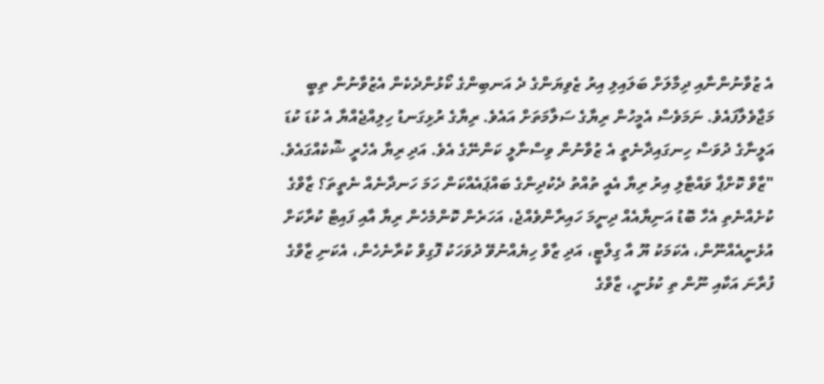އެ ޒުވާނުންނާއި ދިމާލަށް ބަލައިލި އިރު ޒެވިޔަންގެ ދެ އަނބިންގެ ކޯޅުންދެކެން އެޒުވާނުން ތިބީ މަޖާވެލާފައެވެ. ނަމަވެސް އެމީހުން ރިޔާގެ ސަލާމަތަށް އައެވެ. ރިޔާގެ ރުޅިގަނޑު ހިލިއްޖެއްޔާ އެ ކުޑަ ކުޑަ އަލީނާގެ ދުވަސް ހިނގައިދާނެތީ އެ ޒުވާނުން ވިސްނާލީ ކަންނޭގެ އެވެ. އަދި ރިޔާ އެހެރީ ޝޮކެއްގައެވެ.
"ޒާވް ކޮށްޕާ ވައްޓާލި އިރު ރިޔާ އެއީ ތުއްތު ދެކުދިންގެ ބައްޕައެއްކަން ހަމަ ހަނދާނެއް ނެތީތަ؟ ޒާވްގެ ކުށެއްނެތި އެހާ ބޮޑު އަނިޔާއެއް ދިނީމަ ހައިރާންވެއްޖެ، އަހަރެން ކޮންމެހެން ރިޔާ އާއި ފައިޓް ކުރާކަށް އުޅެނީއެއްނޫން، އެކަމަކު ޔޫ އާ ގިލްޓީ، އަދި ޒާވް ހިޔެއްނުވޭ ދުވަހަކު ފޮގިވް ކުރާނެހެން، އެކަނި ޒާވްގެ ފުރާނަ އަކާއި ނޫން ތި ކުޅުނީ، ޒާވްގެ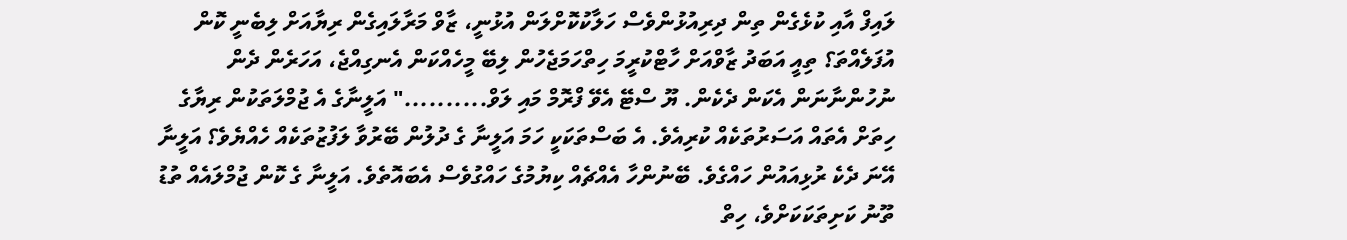ލައިފް އާއި ކުޅެގެން ތިން ދިރިއުޅުންވެސް ހަލާކުކޮށްލަން އުޅުނީ، ޒާވް މަރާލައިގެން ރިޔާއަށް ލިބެނީ ކޮން އުފަލެއްތަ؟ ތިއީ އަބަދު ޒާވްއަށް ހާޓްކުރީމަ ހިތްހަމަޖެހުން ލިބޭ މީހެއްކަން އެނގިއްޖެ، އަހަރެން ދެން ނުހުންނާނަން އެކަން ދެކެން. ޔޫ ސްޓޭ އެވޭ ފްރޮމް މައި ލަވް.........." އަލީނާގެ އެ ޖުމްލަތަކުން ރިޔާގެ ހިތަށް އެތައް އަސަރުތަކެއް ކުރިއެވެ. އެ ބަސްތަކަކީ ހަމަ އަލީނާ ގެ ދުލުން ބޭރުވާ ލަފުޒުތަކެއް ހެއްޔެވެ؟ އަލީނާ އޭނަ ދެކެ ރުޅިއައުން ހައްގެވެ. ބޭނުންހާ އެއްޗެއް ކިޔުމުގެ ހައްގުވެސް އެބައޮތެވެ. އަލީނާ ގެ ކޮން ޖުމްލައެއް ތުޑު ތޫނު ކަށިތަކަކަށްވެ، ހިތް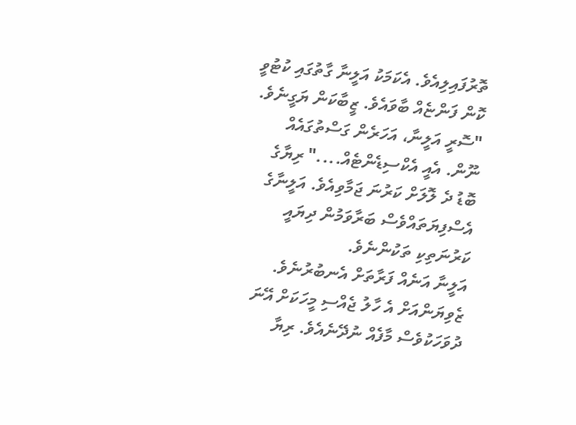ތޮރުފައިލިއެވެ. އެކަމަކު އަލީނާ ގާތުގައި ކުޓުވީ ކޮން ފަންޏެއް ބާވައެވެ. ޒީބާކަން ޔަގީނެވެ.
"ސޮރީ އަލީނާ، އަހަރެން ގަސްތުގައެއް ނޫން. އެއީ އެކްސިޑެންޓެއް...." ރިޔާގެ ބޮޑު ދެ ލޮލަށް ކަރުނަ ޖަމާވިއެވެ. އަލީނާގެ އެސްފިޔަތައްވެސް ބަރާވަމުން ދިޔައީ ކަރުނަތިކި ތަކުންނެވެ.
އަލީނާ އަނެއް ފަރާތަށް އެނބުރުނެވެ. ޒެވިޔަންއަށް އެ ހާލު ޖެއްސި މީހަކަށް އޭނަ ދުވަހަކުވެސް މާފެއް ނުދޭނެއެވެ. ރިޔާ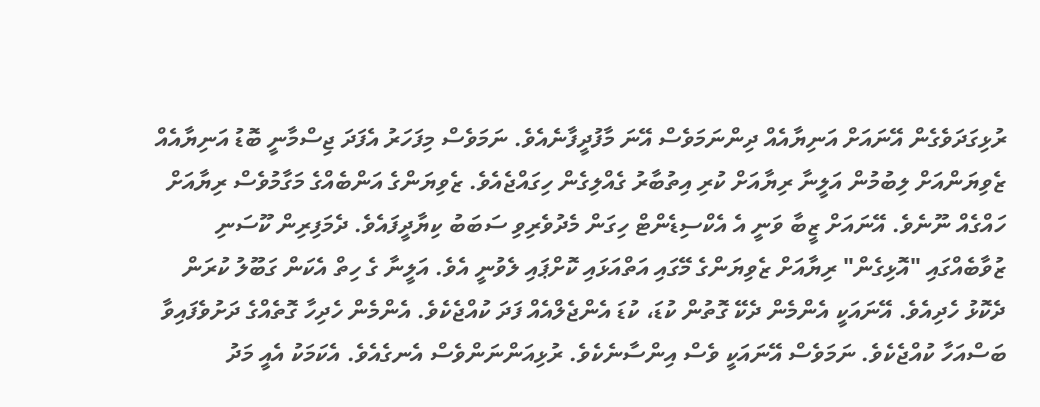ރުޅިގަދަވެގެން އޭނައަށް އަނިޔާއެއް ދިންނަމަވެސް އޭނަ މާފުދީފާނެއެވެ. ނަމަވެސް މިފަހަރު އެފަދަ ޖިސްމާނީ ބޮޑު އަނިޔާއެއް ޒެވިޔަންއަށް ލިބުމުން އަލީނާ ރިޔާއަށް ކުރި އިތުބާރު ގެއްލިގެން ހިގައްޖެއެވެ. ޒެވިޔަންގެ އަންބެއްގެ މަގާމުވެސް ރިޔާއަށް ހައްގެއް ނޫނެވެ. އޭނައަށް ޒީބާ ވަނީ އެ އެކްސިޑެންޓް ހިގަން މެދުވެރިވި ސަބަބު ކިޔާދީފައެވެ. ދެމަފިރިން ކޫސަނި ޒުވާބެއްގައި "އޮޅިގެން" ރިޔާއަށް ޒެވިޔަންގެ މޭގައި އަތްއަޅައި ކޮށްޕައި ލެވުނީ އެވެ. އަލީނާ ގެ ހިތް އެކަން ގަބޫލު ކުރަން ދެކޮޅު ހެދިއެވެ. އޭނައަކީ އެންމެން ދެކޭ ގޮތުން ކުޑަ، ކުޑަ އެންޖެލްއެއް ފަދަ ކުއްޖެކެވެ. އެންމެން ހެދިހާ ގޮތެއްގެ ދަށުވެފައިވާ ބަސްއަހާ ކުއްޖެކެވެ. ނަމަވެސް އޭނައަކީ ވެސް އިންސާނެކެވެ. ރުޅިއަންނަންވެސް އެނގެއެވެ. އެކަމަކު އެއީ މަދު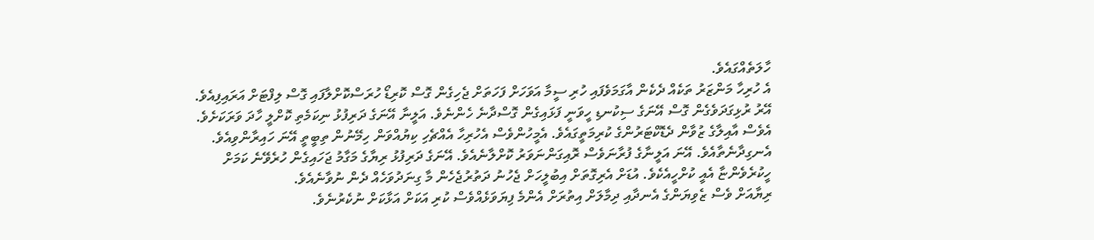ހާލަތެއްގައެވެ.
އެ ހުރިހާ މަންޒަރު ތަކެއް ދެކެން އާގަމަވެފައި ހުރި ސީމާ އަވަހަށް ފަހަތަށް ޖެހިގެން ގޮސް ކޮރިޑޯ ހުރަސްކޮށްލާފައި ގޮސް ލިފްޓަށް އަރައިފިއެވެ. އޭރު ރުޅިގަދަވެގެން ގޮސް އޭނަގެ ސިކުނޑި ހީވަނީ ފަޅައިގެން ގޮސްދާނެ ހެންނެވެ. އަލީނާ އޭނަގެ ދަރިފުޅު ނިކަމެތި ކޮށްލީ ހާދަ ވަރަކަށެވެ. އެވެސް އާއިލާގެ ޒުވާން ދެޑޮކްޓަރުންގެ ކުރިމަތީގައެވެ. އެމީހުންވެސް އެހުރިހާ އެއްޗެހި ކިޔުއްވަން ހިމޭނުން ތިބީތީ އޭނަ ހައިރާންވިއެވެ. އެނގިދާނެތާއެވެ. އޭނަ އަލީނާގެ ފުރާނަވެސް ރޮއިގަންނަވަރު ކޮށްލާނެއެވެ. އޭނަގެ ދަރިފުޅު ރިޔާގެ މަގާމު ޖަހައިގެން ހުރެވޭނެ ކަމަށް ހީކުރެވެންޏާ އެއީ ކުށްހީއެކެވެ. އުޑަށް އެރިގޮތަށް އިބުލީހަށް ޖެހުނު ދަތުރުޖެހެން މާ ގިނަދުވަހެއް ދެން ނުވާނެއެވެ.
ރިޔާއަށް ވެސް ޒެވިޔަންގެ އެނދާއި ދިމާލަށް އިތުރަށް އެންމެ ފިޔަވަޅެއްވެސް ކުރި އަކަށް އަޅާކަށް ނުކެރުނެވެ.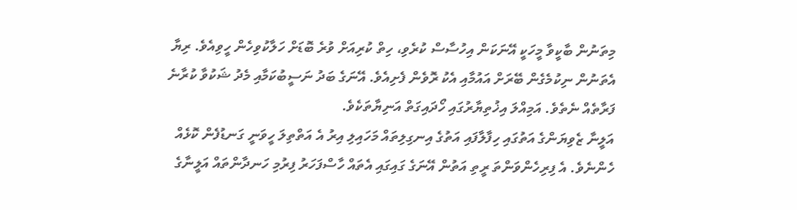މިތަނުން ބާކީވާ މީހަކީ އޭނަކަން އިހުސާސް ކުރެވި، ހިތް ކުރިއަށް ވުރެ ބޮޑަށް ހަލާކުވިހެން ހީވިއެވެ. ރިޔާ އެތަނުން ނިކުމެގެން ބޭރަށް އައުމާއި އެކު ރޮވެން ފެށިއެވެ. އޭނަގެ ބަދު ނަސީބުކަމާއި މެދު ޝަކުވާ ކުރާނެ ފަރާތެއް ނެތެވެ. އަމިއްލަ އިޚުތިޔާރުގައި ހޯދައިގަތް އަނިޔާތަކެވެ.
އަލީނާ ޒެވިޔަންގެ އަތުގައި ހިފާލާފައި އަތުގެ އިނގިލިތައް މަހައިލި އިރު އެ އަތްތިލަ ހީވަނީ ގަނޑުފެން ކޮޅެއް ހެންނެވެ. އެ ފިރިހެންވަންތަ ރީތި އަތުން އޭނަގެ ގައިގައި އެތައް ހާސްފަހަރު ފިރުމި ހަނދާންތައް އަލީނާގެ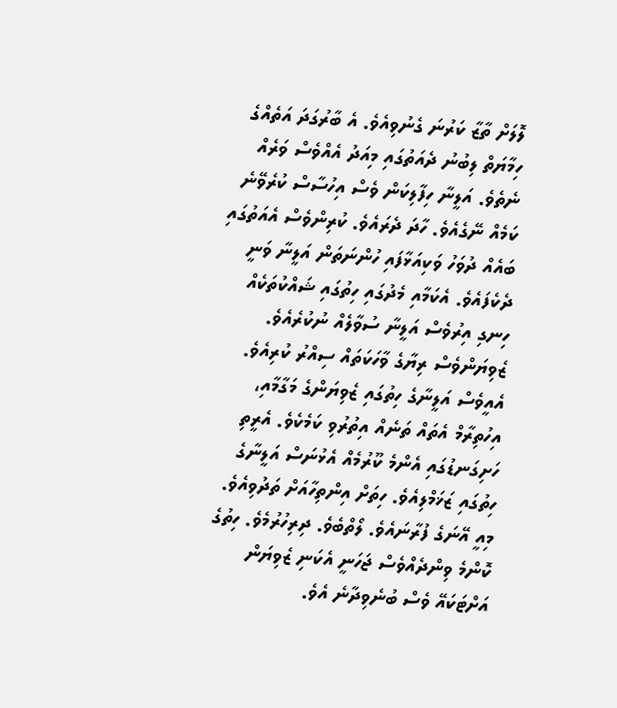ލޮލަށް ތާޒާ ކަރުނަ ގެނުވިއެވެ. އެ ބާރުގަދަ އަތެއްގެ ހިމާޔަތް ލިބުނު ދެއަތުގައި މިއަދު އެއްވެސް ވަރެއް ނެތެވެ. އަލީނާ ހިފާލިކަން ވެސް އިހުސާސް ކުރެވޭނެ ކަމެއް ނޭގެއެވެ. ހާދަ ދެރައެވެ. ކުރިންވެސް އެއަތުގައި ބައެއް ދުވަހު ވަކިއަޅާފައި ހުންނަތަން އަލީނާ ވަނީ ދެކެފައެވެ. އެކަމާއި މެދުގައި ހިތުގައި ޝައްކުތަކެއް ހިނގި އިރުވެސް އަލީނާ ސުވާލެއް ނުކުރެއެވެ. ޒެވިޔަންވެސް ރިޔާގެ ވާހަކަތައް ސިއްރު ކުރިއެވެ. އެއީވެސް އަލީނާގެ ހިތުގައި ޒެވިޔަންގެ މަގާމާއި، އިހުތިރާމް އެތައް ތަނެއް އިތުރުވި ކަމެކެވެ. އެރީތި ހަށިގަނޑުގައި އެންމެ ކޫރުމެއް އެޅުނަސް އަލީނާގެ ހިތުގައި ޒަޚަމްލިއެވެ. ހިތަށް އިންތިހާއަށް ތަދުވިއެވެ. މިއީ އޭނަގެ ފުރާނައެވެ. ލޯތްބެވެ. ދިރިހުރުމެވެ. ހިތުގެ ކޮންމެ ވިންދެއްވެސް ޖަހަނީ އެކަނި ޒެވިޔަން އަށްޓަކައޭ ވެސް ބުނެވިދާނެ އެވެ.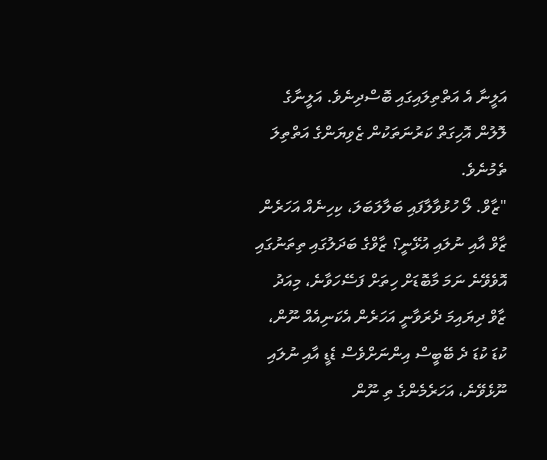އަލީނާ އެ އަތްތިލައިގައި ބޮސްދިނެވެ. އަލީނާގެ ލޮލުން އޮހިގަތް ކަރުނަތަކުން ޒެވިޔަންގެ އަތްތިލަ ތެމުނެވެ.
"ޒާވް. ލޯ ހުޅުވާލާފައި ބަލާލަބަލަ، ކިހިނެއް އަހަރެން ޒާވް އާއި ނުލައި އުޅޭނީ؟ ޒާވްގެ ބަދަލުގައި ތިތަނުގައި އޮވެވޭނެ ނަމަ މާބޮޑަށް ހިތަށް ފަސޭހަވާނެ، މިއަދު ޒާވް ދިޔައިމަ ދެރަވާނީ އަހަރެން އެކަނިއެއް ނޫން، ކުޑަ ކުޑަ ދެ ބޭބީސް އިންނަށްވެސް ޑެޑީ އާއި ނުލައި ނޫޅެވޭނެ، އަހަރެމެންގެ ތި ނޫން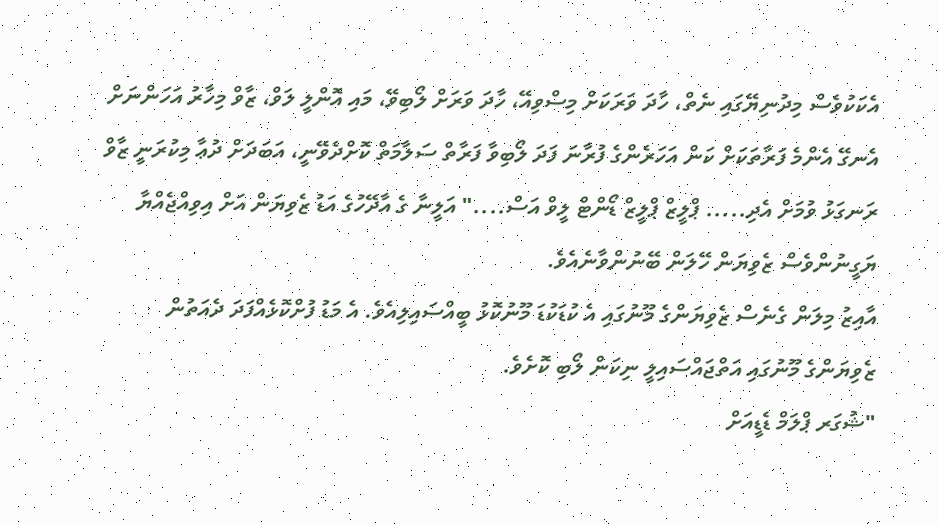އެކަކުވެސް މިދުނިޔޭގައި ނެތް، ހާދަ ވަރަކަށް މިސްވިއޭ، ހާދަ ވަރަށް ލޯބިވޭ، މައި އޮންލީ ލަވް، ޒާވް މިހާރު އަހަންނަށް އެނގޭ އެންމެ ފަރާތަކަށް ކަން އަހަރެންގެ ފުރާނަ ފަދަ ލޯބިވާ ފަރާތް ސަލާމަތް ކޮށްދެވޭނީ، އަބަދަށް ދުޢާ މިކުރަނީ ޒާވް ރަނގަޅު ވުމަށް އެދި..... ޕްލީޒް ޕްލީޒް ޑޯންޓް ލީވް އަސް...." އަލީނާ ގެ އާދޭހުގެ އަޑު ޒެވިޔަން އަށް އިވިއްޖެއްޔާ ޔަގީނުންވެސް ޒެވިޔަން ހޭލަން ބޭނުންވާނެއެވެ.
އާއިޒު މިލަން ގެނެސް ޒެވިޔަންގެ މޫނުގައި އެ ކުޑަކުޑަ މޫނުކޮޅު ބީއްސައިލިއެވެ. އެ މަޑު ފުށްކޮޅެއްފަދަ ދެއަތުން ޒެވިޔަންގެ މޫނުގައި އަތްޖައްސައިލީ ނިކަން ލޯބި ކޮށެވެ.
"ޝުގަރ ޕްލަމް ޑެޑީއަށް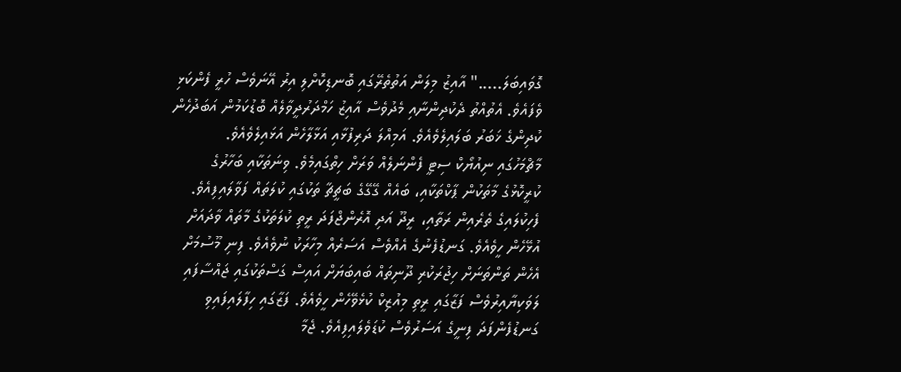ގޮވައިބަލަ....." އާއިޒު މިލަން އަތުތެރޭގައި ބޮނޑިކޮށްލި އިރު އޭނަވެސް ހުރީ ފެންކަޅި ވެފައެވެ. އެތުއްތު ދެކުދިންނާއި މެދުވެސް އާއިޒު ހަމްދަރުދީވާލެއް ބޮޑުކަމުން އަބަދުހެން ކުދިންގެ ޚަބަރު ބަލައިލެވެއެވެ. އަމިއްލަ ދަރިފުޅާއި އަޅާލާހެން އަޅައިލެވެއެވެ.
މާޗްމަހުގައި ނިއުޔޯކް ސިޓީ ފެންނަލެއް ވަރަށް ހިތްގައިމެވެ. ވިނަތަކާއި ބަހާރުގެ ކުރީކޮޅުގެ މާތަކުން ޕާކްތަކާއި، ބައެއް ގޭގޭގެ ބަޗީޗާ ތަކުގައި ކުލަތައް ފަވާލައިފިއެވެ. ފެހިކުލައިގެ ތެރެއިން ރަތާއި، ރީދޫ އަދި އޮރެންޖްފަދަ ރީތި ކުލަތަކުގެ މާތައް ވާދައަށް އުޅޭހެން ހީވެއެވެ. ގަނޑުފެނުގެ އެއްވެސް އަސަރެއް މިހާރަކު ނުވެއެވެ. ފިނި މޫސުމަށް އެހެން ތަންތަނަށް ހިޖުރަކުރި ދޫނިތައް ބައިބަޔަށް އައިސް ގަސްތަކުގައި ޖައްސާފައި ލަވަކިޔާއިރުވެސް ފަޒާގައި ރީތި މިއުޒިކް ކުޅެވޭހެން ހީވެއެވެ. ފަޒާގައި ހިފާލައިފައިވި ގަނޑުފެންފަދަ ފިނީގެ އަސަރުވެސް ކުޑަވެލައިފިއެވެ. ޖެމާ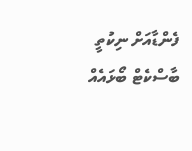ފެންޑާއަށް ނިކުތީ ބާސްކެޓް ބޯޅައެއް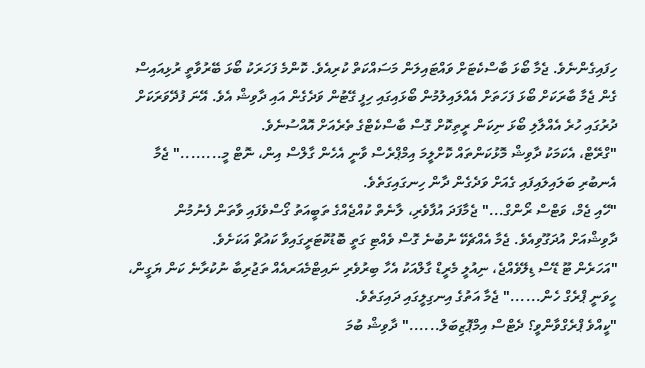ހިފައިގެންނެވެ. ޖެމާ ބޯޅަ ބާސްކެޓަށް ވައްޓައިލަން މަސައްކަތް ކުރިއެވެ. ކޮންމެ ފަހަރަކު ބޯޅަ ބޭރުވާތީ ރުޅިއައިސް ގެން ޖެމާ ބާރަކަށް ބޯޅަ ފަހަތަށް އެއްލައިލުމުން ބޯޅައިގައި ހިފީ ގޭޓުން ވަދެގެން އައި ދާވިޝް އެވެ. އޭނަ ފުދޭވަރަކަށް ދުރުގައި ހުރެ އެއްލާލި ބޯޅަ ނިކަން ރީތިކޮށް ގޮސް ބާސްކެޓްގެ ތެރެއަށް އޮއްސުނެވެ.
"ގްރޭޓް، އެކަމަކު ދާވިޝް މޮޅުކަންތައް ކޮށްލީމަ އިމްޕްރެސް ވާނީ އެހެން ގާލްސް އިން، ނޮޓް މީ........" ޖެމާ އެނބުރި ބަލައިލައިފައި ގެއަށް ވަދެގެން ދާން ހިނގައިގަތެވެ.
"ހޭއި ޖެމް، ވަޓްސް ރޯންގް..." ޖެމާފަދަ އުފާވެރި، ލާނެތް ކުއްޖެއްގެ ތަބީއަތު ގޯސްވެފައި ވާތަން ފެނުމުން ދާވިޝްއަށް އުދަގޫވިއެވެ. ޖެމާ އެއްޗެކޭ ނުބުނެ ގޮސް ވެއްޓި ގަތީ ބޮޑުކޮޓަރީގައިވާ ކައުޗް އަކަށެވެ.
"އަހަރެން ޓޫ ޑޭސް ޑިލޭވެއްޖެ، ނިއުލީ މެރީޑް ގާލްއަކު އެހާ ބިރުވެރި ނައިޓްމެއަރއެއް ތަޖުރިބާ ނުކުރާނެ ކަން ޔަގީން، ހީވަނީ ޕްރެގް ހެން......" ޖެމާ އަތުގެ އިނގިލީގައި ދައިގަތެވެ.
"ކީއްވެ ޕްރެގްވާންވީ؟ ދެޓްސް އިމްޕޮޒިބަލް......" ދާވިޝް ބުމަ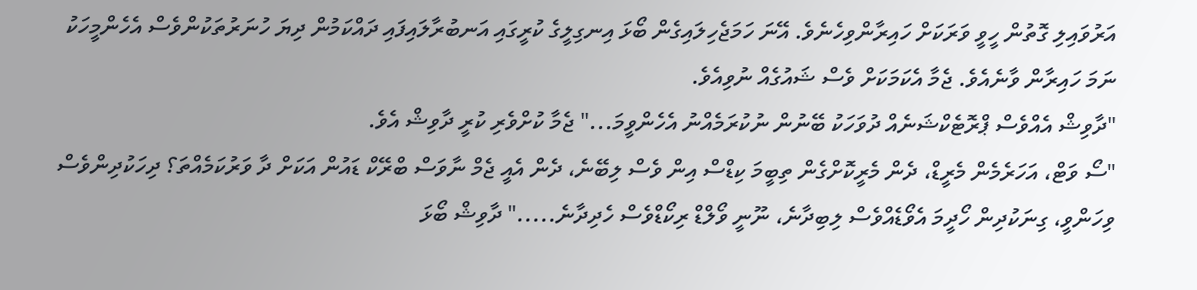އަރުވައިލި ގޮތުން ހީވީ ވަރަކަށް ހައިރާންވިހެނެވެ. އޭނަ ހަމަޖެހިލައިގެން ބޯޅަ އިނގިލީގެ ކުރީގައި އަނބުރާލައިފައި ދައްކަމުން ދިޔަ ހުނަރުތަކުންވެސް އެހެންމީހަކު ނަމަ ހައިރާން ވާނެއެވެ. ޖެމާ އެކަމަކަށް ވެސް ޝައުގެއް ނުވިއެވެ.
"ދާވިޝް އެއްވެސް ޕްރޮޓެކްޝަނެއް ދުވަހަކު ބޭނުން ނުކުރަމެއްނު އެހެންވީމަ..." ޖެމާ ކުށްވެރި ކުރީ ދާވިޝް އެވެ.
"ސޯ ވަޓް، އަހަރެމެން މެރީޑް، ދެން މެރީކޮށްގެން ތިބީމަ ކިޑްސް އިން ވެސް ލިބޭނެ، ދެން އެއީ ޖެމް ނާވަސް ބްރޭކް ޑައުން އަކަށް ދާ ވަރުކަމެއްތަ؟ ދިހަކުދިންވެސް ވިހަންވީ، ގިނަކުދިން ހޯދީމަ އެވޯޑެއްވެސް ލިބިދާނެ، ނޫނީ ވޯލްޑް ރިކޯޑްވެސް ހެދިދާނެ....." ދާވިޝް ބޯޅަ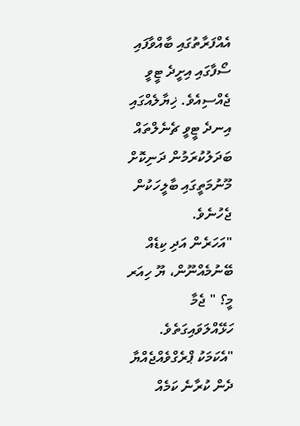އެއްފަރާތުގައި ބާއްވާފައި ސޯފާގައި އިށީދެ ޓީވީ ޖެއްސިއެވެ. ޚިޔާލެއްގައި އިނދެ ޓީވީ ޗެނެލްތައް ބަދަލުކުރަމުން ދަނިކޮށް މޫނުމަތީގައި ބާލީހަކުން ޖެހުނެވެ.
"އަހަރެން އަދި ކިޑެއް ބޭނުމެއްނޫން، ޔޫ ހިއަރ މީ؟ " ޖެމާ ހަޅޭއްލަވައިގަތެވެ.
"އެކަމަކު ޕްރެގްވެއްޖެއްޔާ ދެން ކުރާނެ ކަމެއް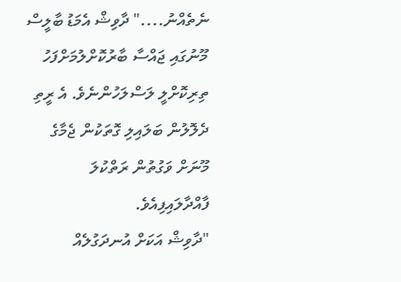ނެތެއްނު...." ދާވިޝް އެމަޑު ބާލީސް މޫނުގައި ޖައްސާ ބާރުކޮށްލުމަށްފަހު ތިރިކޮށްލީ ލަސްލަހުންނެވެ. އެ ރީތި ދެލޮލުން ބަލައިލި ގޮތަކުން ޖެމާގެ މޫނަށް ވަގުތުން ރަތްކުލަ ފާއްދާލައިފިއެވެ.
"ދާވިޝް އަކަށް އުނދަގުލެއް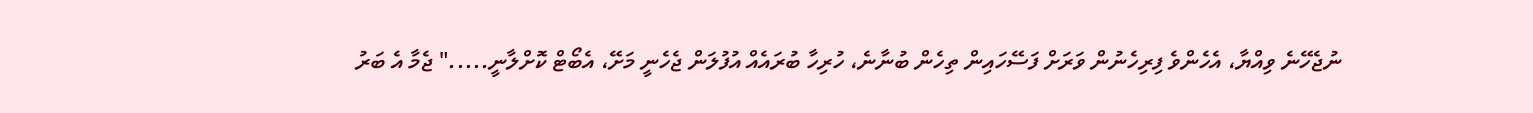ނުޖެހޭނެ ވިއްޔާ، އެހެންވެ ފިރިހެނުން ވަރަށް ފަސޭހައިން ތިހެން ބުނާނެ، ހުރިހާ ބުރައެއް އުފުލަން ޖެހެނީ މަށޭ، އެބޯޓް ކޮށްލާނީ....." ޖެމާ އެ ބަރު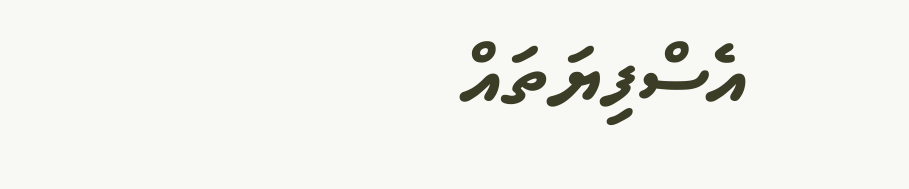އެސްފިޔަތައް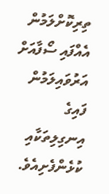ތިރިކޮށްލަމުން އެއްފައި ސޯފާއަށް އަރުވައިލަމުން ފައިގެ އިނގިލިތަކާއި ކުޅެންފެށިއެވެ.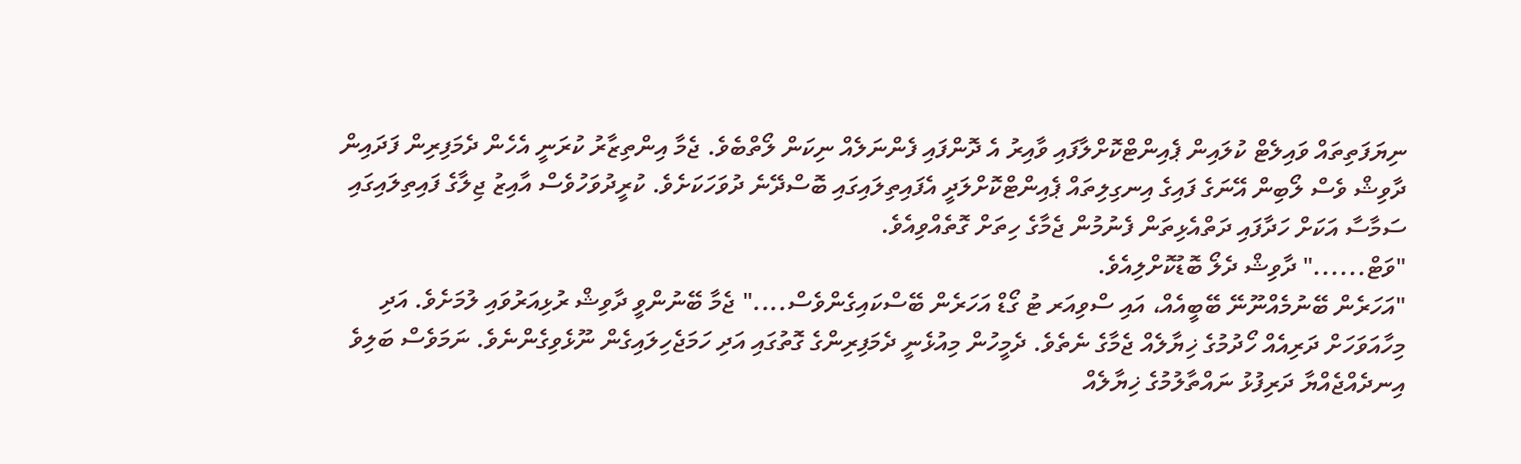ނިޔަފަތިތައް ވައިލެޓް ކުލައިން ޕެއިންޓްކޮށްލާފައި ވާއިރު އެ ދޮންފައި ފެންނަލެއް ނިކަން ލޯތްބެވެ. ޖެމާ އިންތިޒާރު ކުރަނީ އެހެން ދެމަފިރިން ފަދައިން ދާވިޝް ވެސް ލޯބިން އޭނަގެ ފައިގެ އިނގިލިތައް ޕެއިންޓްކޮށްލަދީ އެފައިތިލައިގައި ބޮސްދޭނެ ދުވަހަކަށެވެ. ކުރީދުވަހުވެސް އާއިޒު ޖިލާގެ ފައިތިލައިގައި ސަމާސާ އަކަށް ހަދާފައި ދަތްއެޅިތަން ފެނުމުން ޖެމާގެ ހިތަށް ގޮތެއްވިއެވެ.
"ވަޓް......" ދާވިޝް ދެލޯ ބޮޑުކޮށްލިއެވެ.
"އަހަރެން ބޭނުމެއްނޫނޭ ބޭބީއެއް، އައި ސްވިއަރ ޓު ގޯޑް އަހަރެން ބޭސްކައިގެންވެސް...." ޖެމާ ބޭނުންވީ ދާވިޝް ރުޅިއަރުވައި ލުމަށެވެ. އަދި މިހާއަވަހަށް ދަރިއެއް ހޯދުމުގެ ޚިޔާލެއް ޖެމާގެ ނެތެވެ. ދެމީހުން މިއުޅެނީ ދެމަފިރިންގެ ގޮތުގައި އަދި ހަމަޖެހިލައިގެން ނޫޅެވިގެންނެވެ. ނަމަވެސް ބަލިވެ އިނދެއްޖެއްޔާ ދަރިފުޅު ނައްތާލުމުގެ ޚިޔާލެއް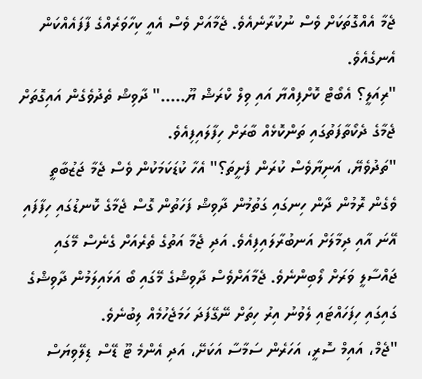ޖެމާ އެއްގޮތަކަށް ވެސް ނުކުރާނެއެވެ. ޖެމާއަށް ވެސް އެއީ ކިހާވަރެއްގެ ފާފައެއްކަން އެނގެއެވެ.
"ރިއަލީ؟ އެބޯޓް ކޮށްފިއްޔާ އައި ވިލް ކްރަޝް ޔޫ....." ދާވިޝް ތެދުވެގެން އައިގޮތަށް ޖެމާގެ ދެކޯތާފަތުގައި ތަންކޮޅެއް ބާރަށް ހިފާލައިފިއެވެ.
"ތަދުވެޔޭ، އަނިޔާވެސް ކުރަން ފެށީތަ؟" އެހާ ކުޑަކަމަކުން ވެސް ޖެމާ ޖަޒުބާތީ ވެގެން ރޮމުން ދާން ހިނގައި ގަތުމުން ދާވިޝް ފަހަތުން ގޮސް ޖެމާގެ ކޮނޑުގައި ހިފާފައި އޭނަ އާއި ދިމާލަށް އަނބުރާލައިފިއެވެ. އަދި ޖެމާ އަތުގެ ތެރެއަށް ގެނެސް މޭގައި ޖައްސާލީ ވަރަށް ލޯބިންނެވެ. ޖެމާއަށްވެސް ދާވިޝްގެ މޭގައި ބޯ އަޅައިލަމުން ދާވިޝްގެ ގައިގައި ހިފަހައްޓައި ލެވުނު އިރު ހިތަށް ނޭގޭފަދަ ހަމަޖެހުމެއް ލިބުނެވެ.
"ޖެމް، އައިމް ސޮރީ، އަހަރެން ސަމާސާ އަކަށޭ، އަދި އެންމެ ޓޫ ޑޭސް ޑިލޭވިޔަސް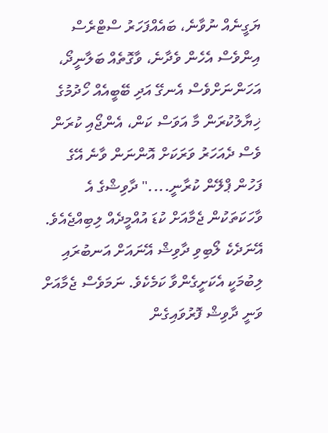ޔަގީނެއް ނުވާނެ، ބައެއްފަހަރު ސްޓްރެސް އިންވެސް އެހެން ވެދާނެ، ވާގޮތެއް ބަލާނީދޯ، އަހަންނަށްވެސް އެނގޭ އަދި ބޭބީއެއް ހޯދުމުގެ ޚިޔާލުކުރަން މާ އަވަސް ކަން، އެންޖޯއި ކުރަން ވެސް ދެއަހަރު ވަރަކަށް އޮންނަން ވާނެ އޭގެ ފަހުން ޕްލޭން ކުރާނީ...." ދާވިޝްގެ އެ ވާހަކަތަކުން ޖެމާއަށް ކުޑަ އުއްމީދެއް ލިބިއްޖެއެވެ. އޭނަދެކެ ލޯބިވި ދާވިޝް އޭނައަށް އަނބުރައި ލިބުމަކީ އެކަށީގެންވާ ކަމެކެވެ. ނަމަވެސް ޖެމާއަށް ވަނީ ދާވިޝް ފޮރުވައިގެން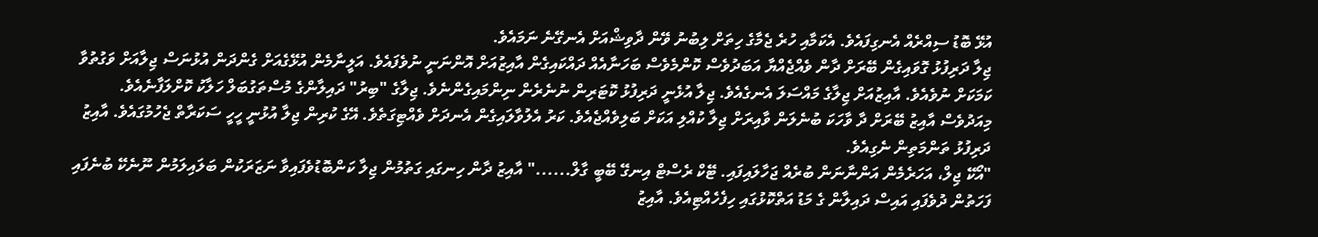އުޅޭ ބޮޑު ސިއްރެއް އެނގިފައެވެ. އެކަމާއި ހުރެ ޖެމާގެ ހިތަށް ލިބުނު ވޭން ދާވިޝްއަށް އެނގޭނެ ނަމައެވެ.
ޖިލާ ދަރިފުޅު ގޮވައިގެން ބޭރަށް ދާން ވެއްޖެއްޔާ އަބަދުވެސް ކޮންމެވެސް ބަހަނާއެއް ދައްކައިގެން އާއިޒުއަށް އޮންނަނީ ނުވެފައެވެ. އަލީނާމެން އުޅޭގެއަށް ގެންދަން އުޅުނަސް ޖިލާއަށް ވަގުތުވާ ކަމަކަށް ނުވެއެވެ. އާއިޒުއަށް ޖިލާގެ މައްސަލަ އެނގެއެވެ. ޖިލާ އުޅެނީ ދަރިފުޅު ކޮޓަރިން ނުނެރެން ނިންމައިގެންނެވެ. ޖިލާގެ "ބިރު" ދައިލާންގެ މުސްތަގުބަލް ހަލާކު ކޮށްލަފާނެއެވެ. މިއަދުވެސް އާއިޒު ބޭރަށް ދާ ވާހަކަ ބުނެލަން ވާއިރަށް ޖިލާ ކުއްލި އަކަށް ބަލިވެއްޖެއެވެ. ކަރު އެލުވާލައިގެން އެނދަށް ވެއްޓިގަތެވެ. އޭގެ ކުރިން ޖިލާ އުޅުނީ ހީހީ ސަކަރާތް ޖެހުމުގައެވެ. އާއިޒު ދަރިފުޅު ތަންމަތިން ނެގިއެވެ.
"އޯކޭ ޖިލް، އަހަރެމެން އަންނާނަން ބުރެއް ޖަހާލައިފައި. ޓޭކް ރެސްޓް އިނގޭ ބޭބީ ގާލް......" އާއިޒު ދާން ހިނގައި ގަތުމުން ޖިލާ ކަންބޮޑުވެފައިވާ ނަޒަރަކުން ބަލައިލަމުން ނޫނެކޭ ބުނެފައި ފަހަތުން ދުވެފައި އައިސް ދައިލާން ގެ މަޑު އަތްކޮޅުގައި ހިފެހެއްޓިއެވެ. އާއިޒު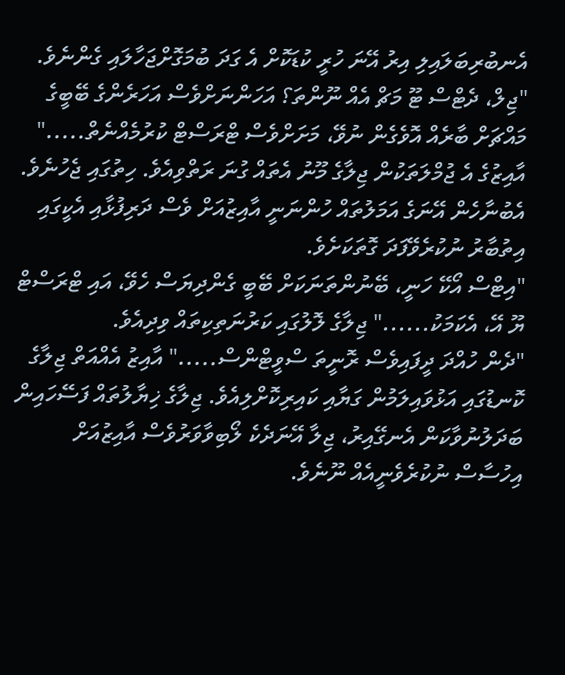އެނބުރިބަލައިލި އިރު އޭނަ ހުރީ ކުޑަކޮށް އެ ގަދަ ބުމަގޮށްޖަހާލައި ގެންނެވެ.
"ޖިލް، ދެޓްސް ޓޫ މަޗް އެއް ނޫންތަ؟ އަހަންނަށްވެސް އަހަރެންގެ ބޭބީގެ މައްޗަށް ބާރެއް އޮވެގެން ނުވޭ، މަށަށްވެސް ޓްރަސްޓް ކުރުމެއްނެތް....." އާއިޒުގެ އެ ޖުމްލަތަކުން ޖިލާގެ މޫނު އެތައް ގުނަ ރަތްވިއެވެ. ހިތުގައި ޖެހުނެވެ. އެބުނާހެން އޭނަގެ އަމަލުތައް ހުންނަނީ އާއިޒުއަށް ވެސް ދަރިފުޅާއި އެކީގައި އިތުބާރު ނުކުރެވޭފަދަ ގޮތަކަށެވެ.
"އިޓްސް އޯކޭ ހަނީ، ބޭނުންތަނަކަށް ބޭބީ ގެންދިޔަސް ހެވޭ، އައި ޓްރަސްޓް ޔޫ އޭ، އެކަމަކު......" ޖިލާގެ ލޮލުގައި ކަރުނަތިކިތައް ވިދިއެވެ.
"ދެން ހުއްދަ ދީފައިވެސް ރޮނީތަ ސްވީޓްންސް....." އާއިޒު އެއްއަތް ޖިލާގެ ކޮނޑުގައި އަޅުވައިލަމުން ގަޔާއި ކައިރިކޮށްލިއެވެ. ޖިލާގެ ޚިޔާލުތައް ފަސޭހައިން ބަދަލުނުވާކަން އެނގޭއިރު، ޖިލާ އޭނަދެކެ ލޯބިވާވަރުވެސް އާއިޒުއަށް އިހުސާސް ނުކުރެވެނީއެއް ނޫނެވެ.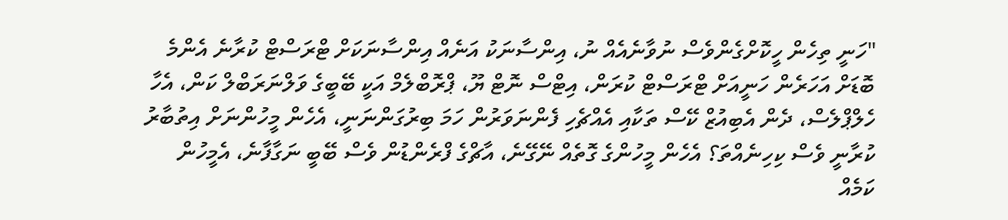"ހަނީ ތިހެން ހީކޮށްގެންވެސް ނުވާނެއެއް ނު، އިންސާނަކު އަނެއް އިންސާނަކަށް ޓްރަސްޓް ކުރާނެ އެންމެ ބޮޑަށް އަހަރެން ހަނީއަށް ޓްރަސްޓް ކުރަން، އިޓްސް ނޮޓް ޔޫ، ޕްރޮބްލެމް އަކީ ބޭބީގެ ވަލްނަރަބްލް ކަން، އެހާ ހެލްޕްލެސް، ދެން އެބިއުޒް ކޭސް ތަކާއި އެއްޗެހި ފެންނަވަރުން ހަމަ ބިރުގަންނަނީ، އެހެން މީހުންނަށް އިތުބާރު ކުރާނީ ވެސް ކިހިނެއްތަ؟ އެހެން މީހުންގެ ގޮތެއް ނޭގޭނެ، އާޗްގެ ފްރެންޑުން ވެސް ބޭބީ ނަގާފާނެ، އެމީހުން ކަމެއް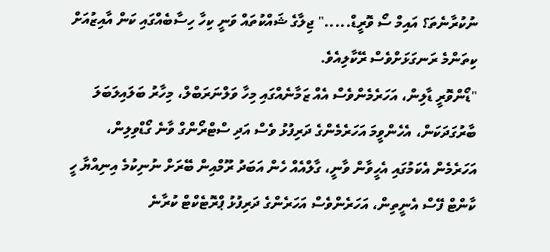ނުކުރާނެތަ؟ އައިމް ސޯ ވޮރީޑް....." ޖިލާގެ ޝައްކުތައް ވަނީ ކިހާ ހިސާބެއްގައި ކަން އާއިޒުއަށް ކިތަންމެ ރަނގަޅަށްވެސް ރޭކާލިއެވެ.
"ޑޯންވޮރީ ޑާލިން، އަހަރެމެންވެސް އެއް ޒަމާނެއްގައި މިހާ ވަލްނަރަބްލް، މިހާރު ބަލައިލަބަލަ ބާރުގަދަކަން، އެހެންވީމަ އަހަރެމެންގެ ދަރިފުޅު ވެސް އަދި ސްޓްރޯންގް ވާނެ ގޯޑްވިލިން، އަހަރެމެން އެކަމުގައި އެހީވާން ވާނީ، ގާލްއެއް ހެން އަބަދު ރޫމްއިން ބޭރަށް ނުނިކުމެ އިނިއްޔާ ހީ ކާންޓް ފޭސް އެނީތިން، އަހަރެންވެސް އަހަރެންގެ ދަރިފުޅު ޕްރޮޓެކްޓް ކުރާނެ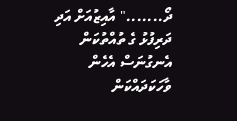ދޯ......." އާއިޒުއަށް އަދި ދަރިފުޅު ގެ ތުއްތުކަން އެނގުނަސް އެހެން ވާހަކަދައްކަން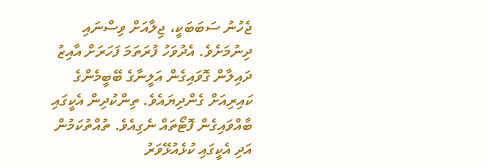ޖެހުނު ސަބަބަކީ، ޖިލާއަށް ވިސްނައި ދިނުމަށެވެ. އެދުވަހު ފުރަތަމަ ފަހަރަށް އާއިޒު ދައިލާން ގޮވައިގެން އަލީނާގެ ބޭބީމެންގެ ކައިރިއަށް ގެންދިޔައެވެ. ތިންކުދިން އެކީގައި ބާއްވައިގެން ފޮޓޯތައް ނެގިއެވެ. ތުއްތުކަމުން އަދި އެކީގައި ކުޅެއުޅޭވަރު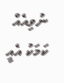ނުވިއެއް ކަމަކު އެއީ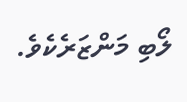ލޯބި މަންޒަރެކެވެ.